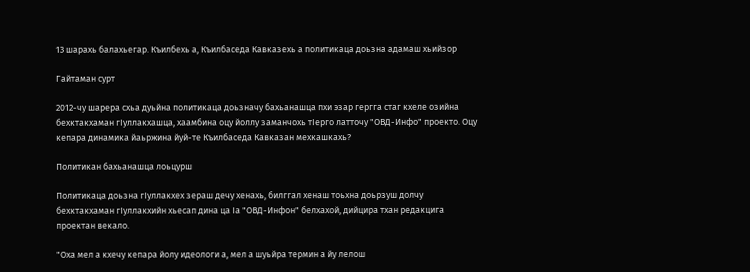13 шарахь балахьегар. Къилбехь а, Къилбаседа Кавказехь а политикаца доьзна адамаш хьийзор

Гайтаман сурт

2012-чу шарера схьа дуьйна политикаца доьзначу бахьанашца пхи эзар гергга стаг кхеле озийна бехктакхаман гIуллакхашца, хаамбина оцу йоллу заманчохь тIерго латточу "ОВД-Инфо" проекто. Оцу кепара динамика йаьржина йуй-те Къилбаседа Кавказан мехкашкахь?

Политикан бахьанашца лоьцурш

Политикаца доьзна гIуллакхех зераш дечу хенахь, билггал хенаш тоьхна доьрзуш долчу бехктакхаман гIуллакхийн хьесап дина ца Iа "ОВД-Инфон" белхахой, дийцира тхан редакцига проектан векало.

"Оха мел а кхечу кепара йолу идеологи а, мел а шуьйра термин а йу лелош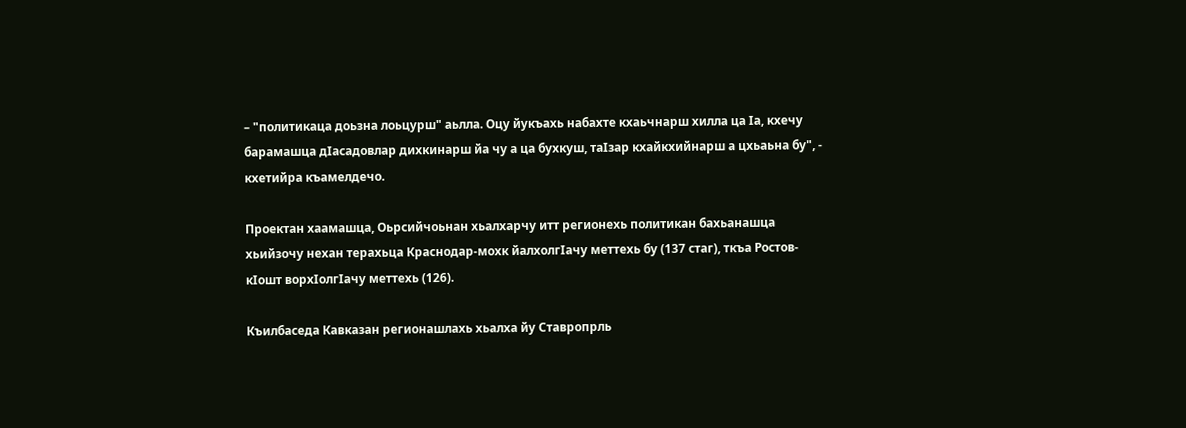– "политикаца доьзна лоьцурш" аьлла. Оцу йукъахь набахте кхаьчнарш хилла ца Iа, кхечу барамашца дIасадовлар дихкинарш йа чу а ца бухкуш, таIзар кхайкхийнарш а цхьаьна бу", - кхетийра къамелдечо.

Проектан хаамашца, Оьрсийчоьнан хьалхарчу итт регионехь политикан бахьанашца хьийзочу нехан терахьца Краснодар-мохк йалхолгIачу меттехь бу (137 стаг), ткъа Ростов-кӀошт ворхIолгIачу меттехь (126).

Къилбаседа Кавказан регионашлахь хьалха йу Ставропрль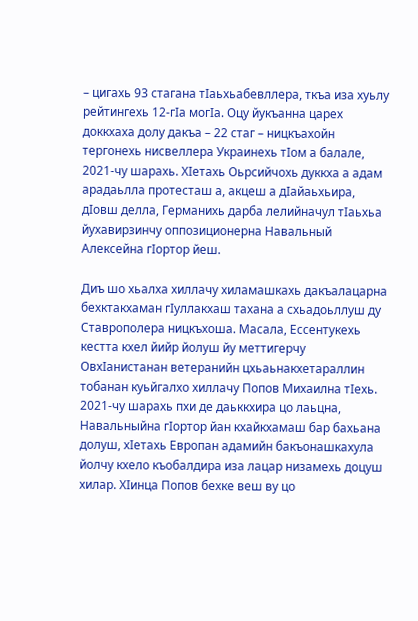– цигахь 93 стагана тIаьхьабевллера, ткъа иза хуьлу рейтингехь 12-гIа могIа. Оцу йукъанна царех доккхаха долу дакъа – 22 стаг – ницкъахойн тергонехь нисвеллера Украинехь тIом а балале, 2021-чу шарахь. ХIетахь Оьрсийчохь дуккха а адам арадаьлла протесташ а, акцеш а дIайаьхьира, дIовш делла, Германихь дарба лелийначул тIаьхьа йухавирзинчу оппозиционерна Навальный Алексейна гIортор йеш.

Диъ шо хьалха хиллачу хиламашкахь дакъалацарна бехктакхаман гӀуллакхаш тахана а схьадоьллуш ду Ставрополера ницкъхоша. Масала, Ессентукехь кестта кхел йийр йолуш йу меттигерчу ОвхӀанистанан ветеранийн цхьаьнакхетараллин тобанан куьйгалхо хиллачу Попов Михаилна тӀехь. 2021-чу шарахь пхи де даьккхира цо лаьцна, Навальныйна гӀортор йан кхайкхамаш бар бахьана долуш, хӀетахь Европан адамийн бакъонашкахула йолчу кхело къобалдира иза лацар низамехь доцуш хилар. ХӀинца Попов бехке веш ву цо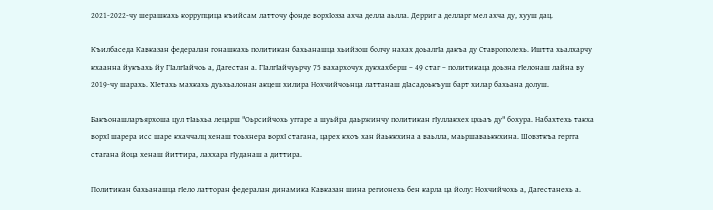2021-2022-чу шерашкахь коррупцица къийсам латточу фонде ворхIозза ахча делла аьлла. Дерриг а делларг мел ахча ду, хууш дац.

Къилбаседа Кавказан федералан гонашкахь политикан бахьанашца хьийзош болчу нахах доьалгIа дакъа ду Ставрополехь. Иштта хьалхарчу кхаанна йукъахь йу ГӀалгӀайчоь а, Дагестан а. ГӀалгӀайчуьрчу 75 вахархочух дукхахберш – 49 стаг – политикаца доьзна гӀелонаш лайна ву 2019-чу шарахь. ХӀетахь махкахь дуьхьалонан акцеш хилира Нохчийчоьнца латтанаш дIасадоькъуш барт хилар бахьана долуш.

Бакъонашларъярхоша цул тӀаьхьа лецарш "Оьрсийчохь уггаре а шуьйра даьржинчу политикан гӀуллакхех цхьаъ ду" бохура. Набахтехь такха ворхI шарера исс шаре кхаччалц хенаш тоьхнера ворхI стагана, царех кхоъ хан йаьккхина а ваьлла, маьршаваьккхина. Шовзткъа гергга стагана йоца хенаш йиттира, лаххара гIуданаш а диттира.

Политикан бахьанашца гӀело латторан федералан динамика Кавказан шина регионехь бен карла ца йолу: Нохчийчохь а, Дагестанехь а.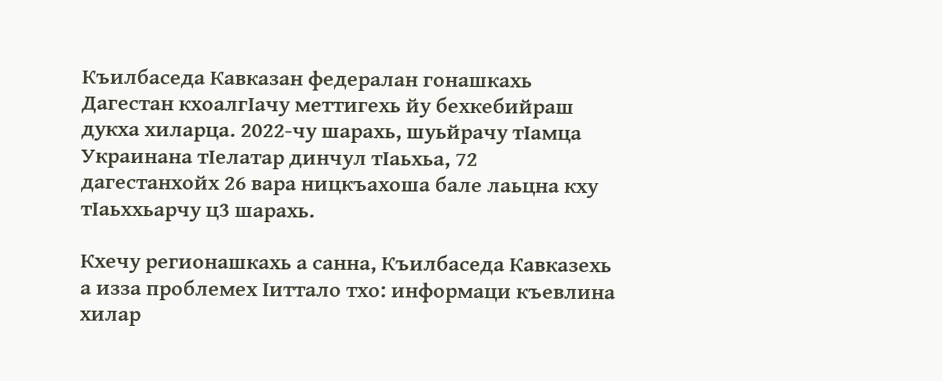Къилбаседа Кавказан федералан гонашкахь Дагестан кхоалгIачу меттигехь йу бехкебийраш дукха хиларца. 2022-чу шарахь, шуьйрачу тIамца Украинана тӀелатар динчул тӀаьхьа, 72 дагестанхойх 26 вара ницкъахоша бале лаьцна кху тӀаьххьарчу ц3 шарахь.

Кхечу регионашкахь а санна, Къилбаседа Кавказехь а изза проблемех Iиттало тхо: информаци къевлина хилар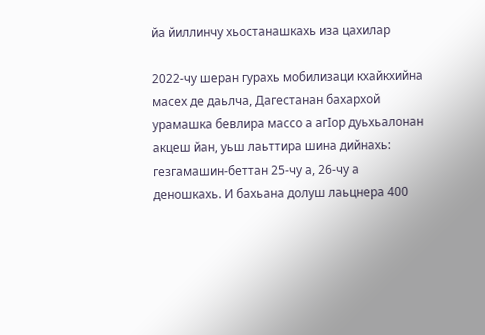йа йиллинчу хьостанашкахь иза цахилар

2022-чу шеран гурахь мобилизаци кхайкхийна масех де даьлча, Дагестанан бахархой урамашка бевлира массо а агӀор дуьхьалонан акцеш йан, уьш лаьттира шина дийнахь: гезгамашин-беттан 25-чу а, 26-чу а деношкахь. И бахьана долуш лаьцнера 400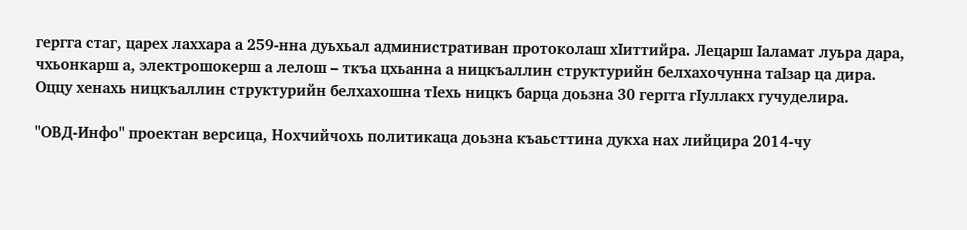гергга стаг, царех лаххара а 259-нна дуьхьал административан протоколаш хӀиттийра. Лецарш Ӏаламат луьра дара, чхьонкарш а, электрошокерш а лелош – ткъа цхьанна а ницкъаллин структурийн белхахочунна таӀзар ца дира. Оццу хенахь ницкъаллин структурийн белхахошна тӀехь ницкъ барца доьзна 30 гергга гӀуллакх гучуделира.

"ОВД-Инфо" проектан версица, Нохчийчохь политикаца доьзна къаьсттина дукха нах лийцира 2014-чу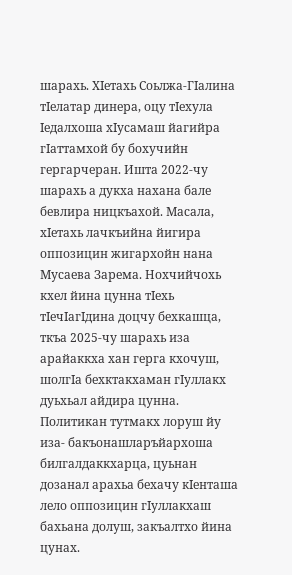шарахь. ХIетахь Соьлжа-ГIалина тIелатар динера, оцу тIехула Iедалхоша хIусамаш йагийра гIаттамхой бу бохучийн гергарчеран. Ишта 2022-чу шарахь а дукха нахана бале бевлира ницкъахой. Масала, хIетахь лачкъийна йигира оппозицин жигархойн нана Мусаева Зарема. Нохчийчохь кхел йина цунна тIехь тIечIагIдина доцчу бехкашца, ткъа 2025-чу шарахь иза арайаккха хан герга кхочуш, шолгIа бехктакхаман гIуллакх дуьхьал айдира цунна. Политикан тутмакх лоруш йу иза- бакъонашларъйархоша билгалдаккхарца, цуьнан дозанал арахьа бехачу кIенташа лело оппозицин гIуллакхаш бахьана долуш, закъалтхо йина цунах.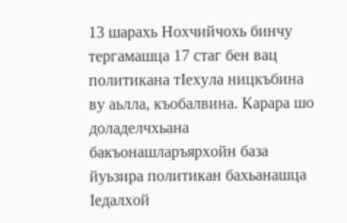13 шарахь Нохчийчохь бинчу тергамашца 17 стаг бен вац политикана тIехула ницкъбина ву аьлла, къобалвина. Карара шо доладелчхьана бакъонашларъярхойн база йуьзира политикан бахьанашца Iедалхой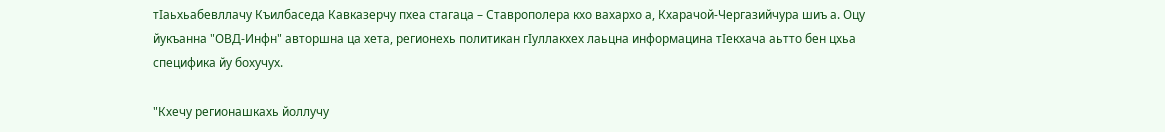тIаьхьабевллачу Къилбаседа Кавказерчу пхеа стагаца – Ставрополера кхо вахархо а, Кхарачой-Чергазийчура шиъ а. Оцу йукъанна "ОВД-Инфн" авторшна ца хета, регионехь политикан гӀуллакхех лаьцна информацина тIекхача аьтто бен цхьа специфика йу бохучух.

"Кхечу регионашкахь йоллучу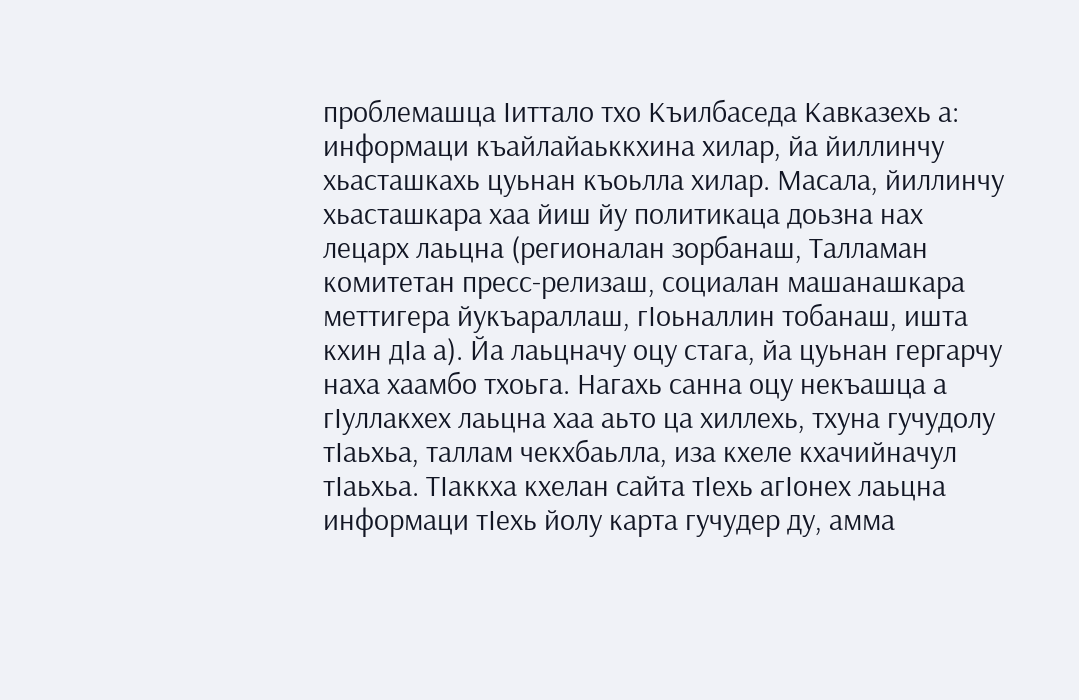проблемашца Iиттало тхо Къилбаседа Кавказехь а: информаци къайлайаьккхина хилар, йа йиллинчу хьасташкахь цуьнан къоьлла хилар. Масала, йиллинчу хьасташкара хаа йиш йу политикаца доьзна нах лецарх лаьцна (регионалан зорбанаш, Талламан комитетан пресс-релизаш, социалан машанашкара меттигера йукъараллаш, гIоьналлин тобанаш, ишта кхин дIа а). Йа лаьцначу оцу стага, йа цуьнан гергарчу наха хаамбо тхоьга. Нагахь санна оцу некъашца а гIуллакхех лаьцна хаа аьто ца хиллехь, тхуна гучудолу тIаьхьа, таллам чекхбаьлла, иза кхеле кхачийначул тIаьхьа. ТIаккха кхелан сайта тӀехь агӀонех лаьцна информаци тӀехь йолу карта гучудер ду, амма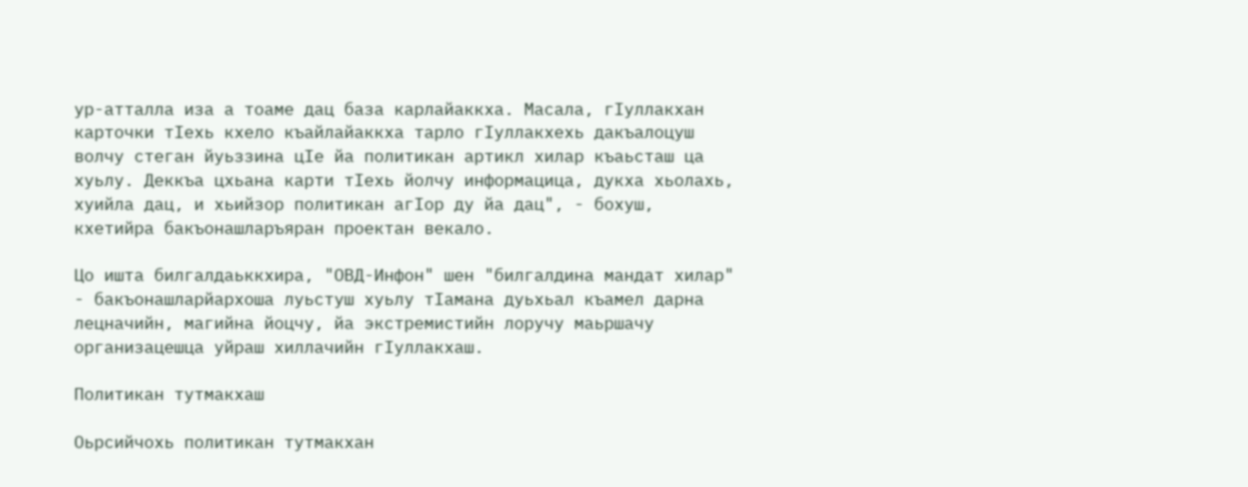ур-атталла иза а тоаме дац база карлайаккха. Масала, гӀуллакхан карточки тӀехь кхело къайлайаккха тарло гӀуллакхехь дакъалоцуш волчу стеган йуьззина цӀе йа политикан артикл хилар къаьсташ ца хуьлу. Деккъа цхьана карти тӀехь йолчу информацица, дукха хьолахь, хуийла дац, и хьийзор политикан агӀор ду йа дац", - бохуш, кхетийра бакъонашларъяран проектан векало.

Цо ишта билгалдаьккхира, "ОВД-Инфон" шен "билгалдина мандат хилар" - бакъонашларйархоша луьстуш хуьлу тIамана дуьхьал къамел дарна лецначийн, магийна йоцчу, йа экстремистийн лоручу маьршачу организацешца уйраш хиллачийн гIуллакхаш.

Политикан тутмакхаш

Оьрсийчохь политикан тутмакхан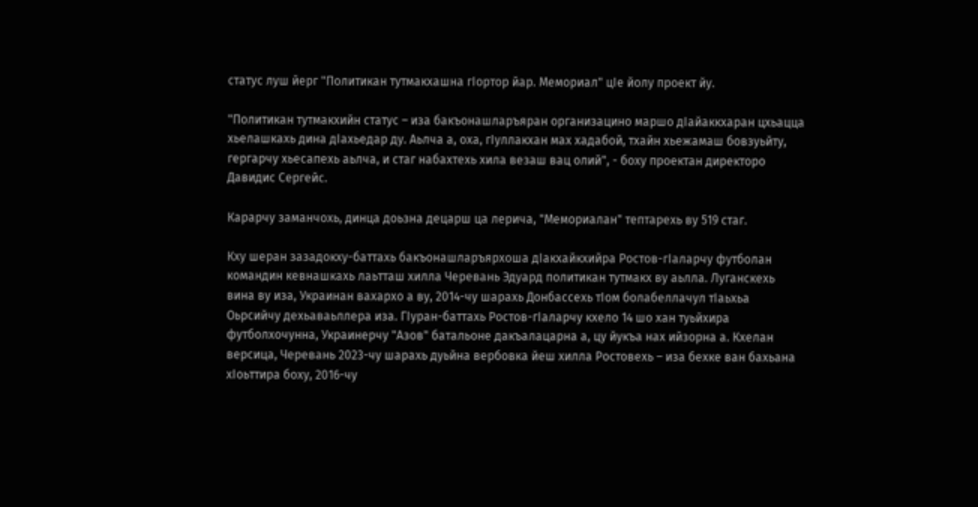статус луш йерг "Политикан тутмакхашна гIортор йар. Мемориал" цIе йолу проект йу.

"Политикан тутмакхийн статус – иза бакъонашларъяран организацино маршо дӀайаккхаран цхьацца хьелашкахь дина дӀахьедар ду. Аьлча а, оха, гӀуллакхан мах хадабой, тхайн хьежамаш бовзуьйту, гергарчу хьесапехь аьлча, и стаг набахтехь хила везаш вац олий", - боху проектан директоро Давидис Сергейс.

Карарчу заманчохь, динца доьзна децарш ца лерича, "Мемориалан" тептарехь ву 519 стаг.

Кху шеран зазадокху-баттахь бакъонашларъярхоша дIакхайкхийра Ростов-гӀаларчу футболан командин кевнашкахь лаьтташ хилла Черевань Эдуард политикан тутмакх ву аьлла. Луганскехь вина ву иза, Украинан вахархо а ву, 2014-чу шарахь Донбассехь тӀом болабеллачул тӀаьхьа Оьрсийчу дехьаваьллера иза. ГIуран-баттахь Ростов-гӀаларчу кхело 14 шо хан туьйхира футболхочунна, Украинерчу "Азов" батальоне дакъалацарна а, цу йукъа нах ийзорна а. Кхелан версица, Черевань 2023-чу шарахь дуьйна вербовка йеш хилла Ростовехь – иза бехке ван бахьана хIоьттира боху, 2016-чу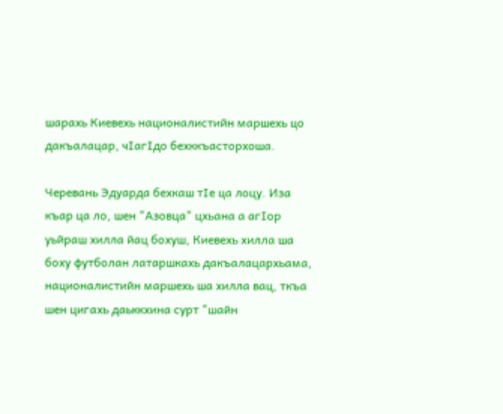шарахь Киевехь националистийн маршехь цо дакъалацар, чӀагӀдо бехккъасторхоша.

Черевань Эдуарда бехкаш тIе ца лоцу. Иза къар ца ло, шен "Азовца" цхьана а агIор уьйраш хилла йац бохуш, Киевехь хилла ша боху футболан латаршкахь дакъалацархьама, националистийн маршехь ша хилла вац, ткъа шен цигахь даьккхина сурт "шайн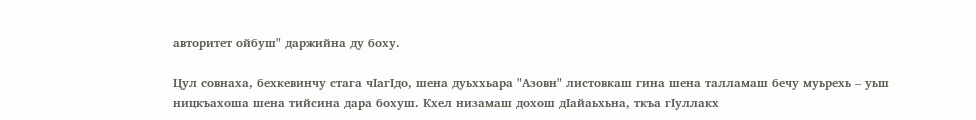авторитет ойбуш" даржийна ду боху.

Цул совнаха, бехкевинчу стага чӀагӀдо, шена дуьххьара "Азовн" листовкаш гина шена талламаш бечу муьрехь – уьш ницкъахоша шена тийсина дара бохуш. Кхел низамаш дохош дӀайаьхьна, ткъа гӀуллакх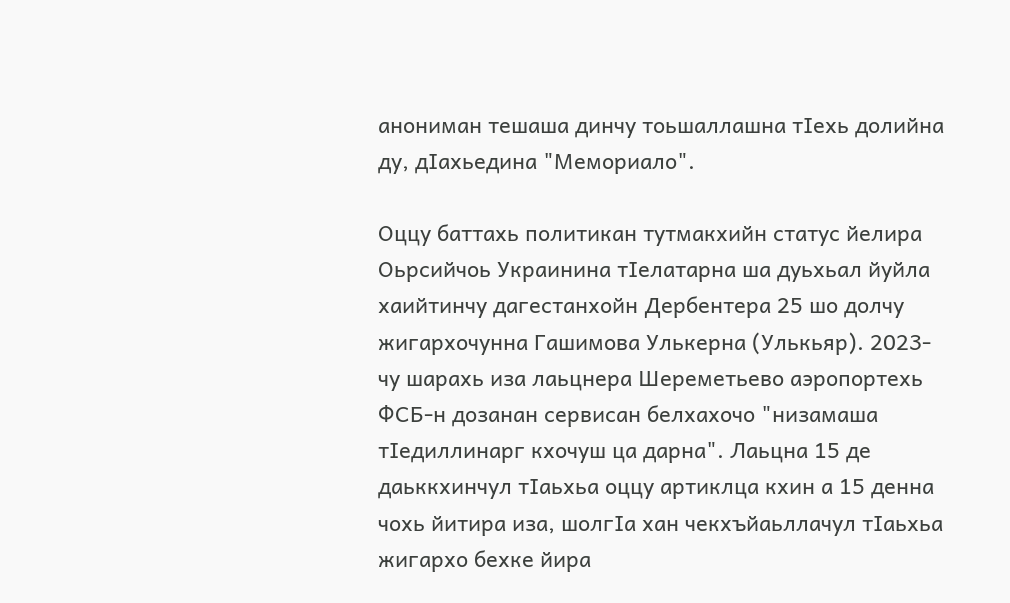анониман тешаша динчу тоьшаллашна тӀехь долийна ду, дIахьедина "Мемориало".

Оццу баттахь политикан тутмакхийн статус йелира Оьрсийчоь Украинина тӀелатарна ша дуьхьал йуйла хаийтинчу дагестанхойн Дербентера 25 шо долчу жигархочунна Гашимова Улькерна (Улькьяр). 2023-чу шарахь иза лаьцнера Шереметьево аэропортехь ФСБ-н дозанан сервисан белхахочо "низамаша тIедиллинарг кхочуш ца дарна". Лаьцна 15 де даьккхинчул тӀаьхьа оццу артиклца кхин а 15 денна чохь йитира иза, шолгӀа хан чекхъйаьллачул тӀаьхьа жигархо бехке йира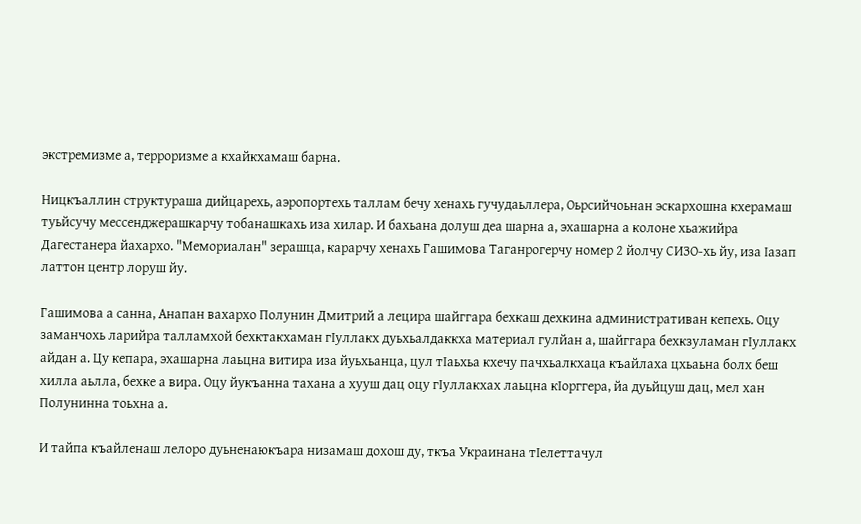экстремизме а, терроризме а кхайкхамаш барна.

Ницкъаллин структураша дийцарехь, аэропортехь таллам бечу хенахь гучудаьллера, Оьрсийчоьнан эскархошна кхерамаш туьйсучу мессенджерашкарчу тобанашкахь иза хилар. И бахьана долуш деа шарна а, эхашарна а колоне хьажийра Дагестанера йахархо. "Мемориалан" зерашца, карарчу хенахь Гашимова Таганрогерчу номер 2 йолчу СИЗО-хь йу, иза Ӏазап латтон центр лоруш йу.

Гашимова а санна, Анапан вахархо Полунин Дмитрий а лецира шайггара бехкаш дехкина административан кепехь. Оцу заманчохь ларийра талламхой бехктакхаман гӀуллакх дуьхьалдаккха материал гулйан а, шайггара бехкзуламан гIуллакх айдан а. Цу кепара, эхашарна лаьцна витира иза йуьхьанца, цул тӀаьхьа кхечу пачхьалкхаца къайлаха цхьаьна болх беш хилла аьлла, бехке а вира. Оцу йукъанна тахана а хууш дац оцу гIуллакхах лаьцна кIорггера, йа дуьйцуш дац, мел хан Полунинна тоьхна а.

И тайпа къайленаш лелоро дуьненаюкъара низамаш дохош ду, ткъа Украинана тӀелеттачул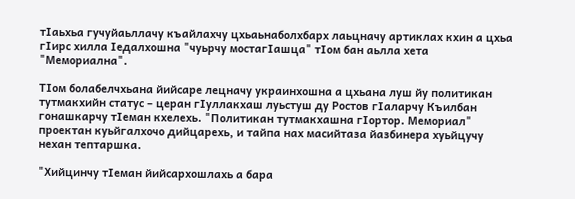тӀаьхьа гучуйаьллачу къайлахчу цхьаьнаболхбарх лаьцначу артиклах кхин а цхьа гIирс хилла Iедалхошна "чуьрчу мостагIашца" тIом бан аьлла хета "Мемориална".

ТӀом болабелчхьана йийсаре лецначу украинхошна а цхьана луш йу политикан тутмакхийн статус – церан гӀуллакхаш луьстуш ду Ростов гӀаларчу Къилбан гонашкарчу тIеман кхелехь. "Политикан тутмакхашна гӀортор. Мемориал" проектан куьйгалхочо дийцарехь, и тайпа нах масийтаза йазбинера хуьйцучу нехан тептаршка.

"Хийцинчу тIеман йийсархошлахь а бара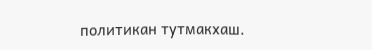политикан тутмакхаш.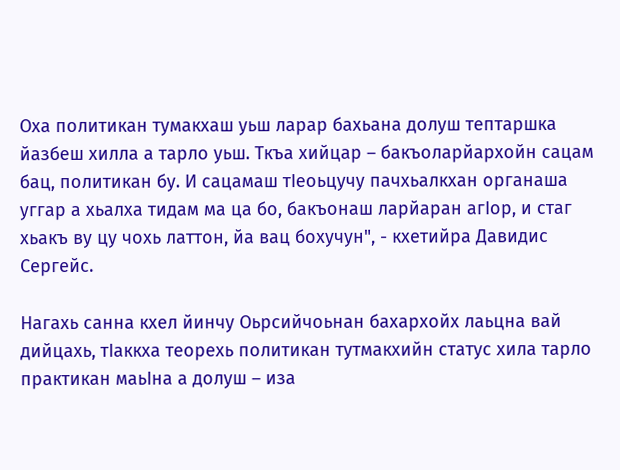Оха политикан тумакхаш уьш ларар бахьана долуш тептаршка йазбеш хилла а тарло уьш. Ткъа хийцар – бакъоларйархойн сацам бац, политикан бу. И сацамаш тIеоьцучу пачхьалкхан органаша уггар а хьалха тидам ма ца бо, бакъонаш ларйаран агIор, и стаг хьакъ ву цу чохь латтон, йа вац бохучун", - кхетийра Давидис Сергейс.

Нагахь санна кхел йинчу Оьрсийчоьнан бахархойх лаьцна вай дийцахь, тӀаккха теорехь политикан тутмакхийн статус хила тарло практикан маьӀна а долуш – иза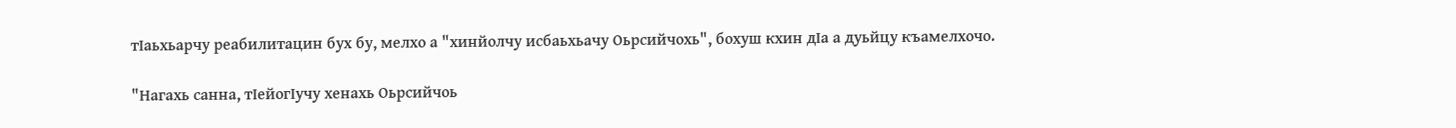тӀаьхьарчу реабилитацин бух бу, мелхо а "хинйолчу исбаьхьачу Оьрсийчохь", бохуш кхин дӀа а дуьйцу къамелхочо.

"Нагахь санна, тӀейогӀучу хенахь Оьрсийчоь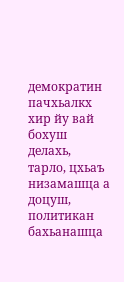демократин пачхьалкх хир йу вай бохуш делахь, тарло, цхьаъ низамашца а доцуш, политикан бахьанашца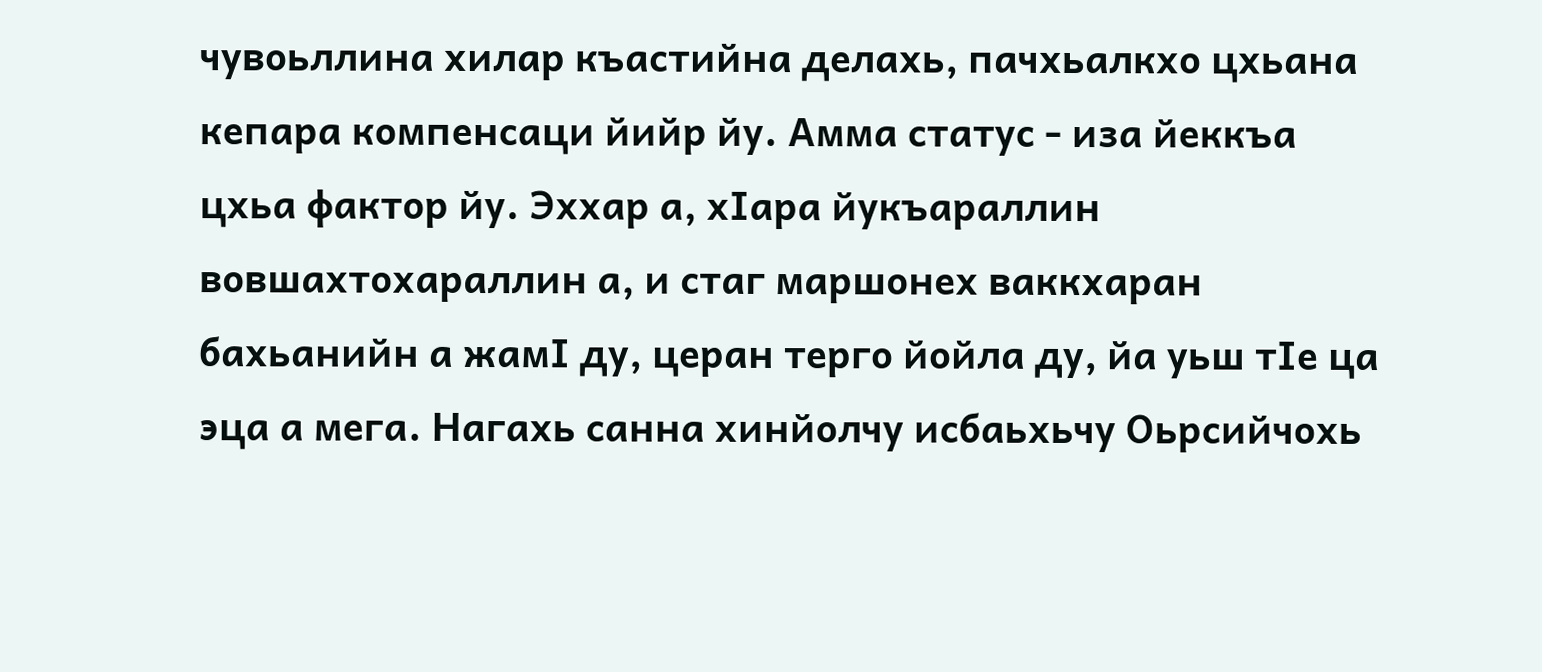чувоьллина хилар къастийна делахь, пачхьалкхо цхьана кепара компенсаци йийр йу. Амма статус - иза йеккъа цхьа фактор йу. Эххар а, хӀара йукъараллин вовшахтохараллин а, и стаг маршонех ваккхаран бахьанийн а жамI ду, церан терго йойла ду, йа уьш тIе ца эца а мега. Нагахь санна хинйолчу исбаьхьчу Оьрсийчохь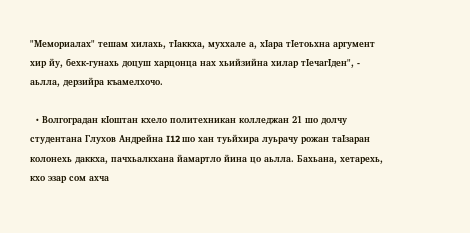"Мемориалах" тешам хилахь, тӀаккха, муххале а, хӀара тӀетоьхна аргумент хир йу, бехк-гунахь доцуш харцонца нах хьийзийна хилар тIечагIден", - аьлла, дерзийра къамелхочо.

  • Волгоградан кӀоштан кхело политехникан колледжан 21 шо долчу студентана Глухов Андрейна I12 шо хан туьйхира луьрачу рожан таӀзаран колонехь даккха, пачхьалкхана йамартло йина цо аьлла. Бахьана, хетарехь, кхо эзар сом ахча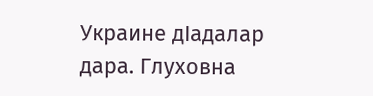Украине дӀадалар дара. Глуховна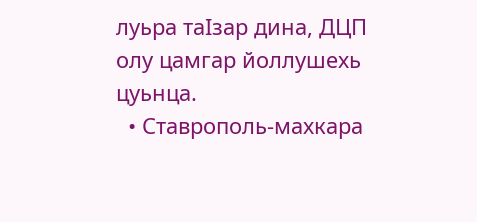луьра таӀзар дина, ДЦП олу цамгар йоллушехь цуьнца.
  • Ставрополь-махкара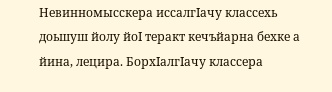Невинномысскера иссалгӀачу классехь доьшуш йолу йоӀ теракт кечъйарна бехке а йина, лецира. БорхIалгIачу классера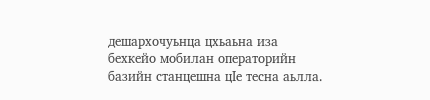дешархочуьнца цхьаьна иза бехкейо мобилан операторийн базийн станцешна цӀе тесна аьлла.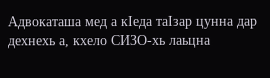Адвокаташа мед а кӀеда таIзар цунна дар дехнехь а, кхело СИЗО-хь лаьцна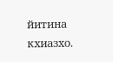йитина кхиазхо.